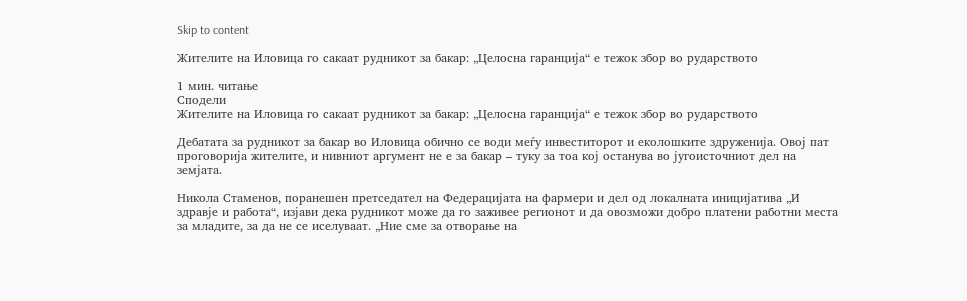Skip to content

Жителите на Иловица го сакаат рудникот за бакар: „Целосна гаранција“ е тежок збор во рударството

1 мин. читање
Сподели
Жителите на Иловица го сакаат рудникот за бакар: „Целосна гаранција“ е тежок збор во рударството

Дебатата за рудникот за бакар во Иловица обично се води меѓу инвеститорот и еколошките здруженија. Овој пат проговорија жителите, и нивниот аргумент не е за бакар – туку за тоа кој останува во југоисточниот дел на земјата.

Никола Стаменов, поранешен претседател на Федерацијата на фармери и дел од локалната иницијатива „И здравје и работа“, изјави дека рудникот може да го заживее регионот и да овозможи добро платени работни места за младите, за да не се иселуваат. „Ние сме за отворање на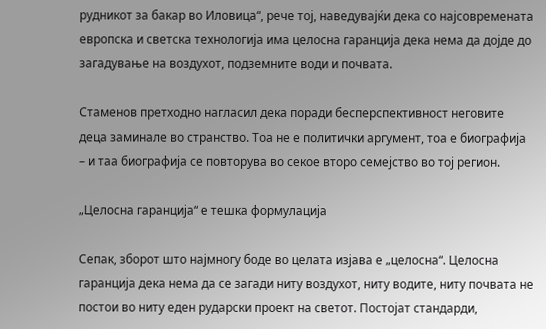рудникот за бакар во Иловица“, рече тој, наведувајќи дека со најсовремената европска и светска технологија има целосна гаранција дека нема да дојде до загадување на воздухот, подземните води и почвата.

Стаменов претходно нагласил дека поради бесперспективност неговите деца заминале во странство. Тоа не е политички аргумент, тоа е биографија – и таа биографија се повторува во секое второ семејство во тој регион.

„Целосна гаранција“ е тешка формулација

Сепак, зборот што најмногу боде во целата изјава е „целосна“. Целосна гаранција дека нема да се загади ниту воздухот, ниту водите, ниту почвата не постои во ниту еден рударски проект на светот. Постојат стандарди,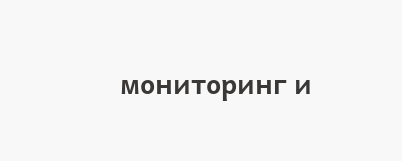мониторинг и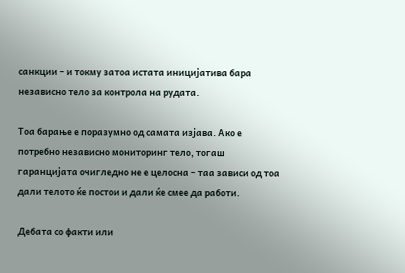санкции – и токму затоа истата иницијатива бара независно тело за контрола на рудата.

Тоа барање е поразумно од самата изјава. Ако е потребно независно мониторинг тело, тогаш гаранцијата очигледно не е целосна – таа зависи од тоа дали телото ќе постои и дали ќе смее да работи.

Дебата со факти или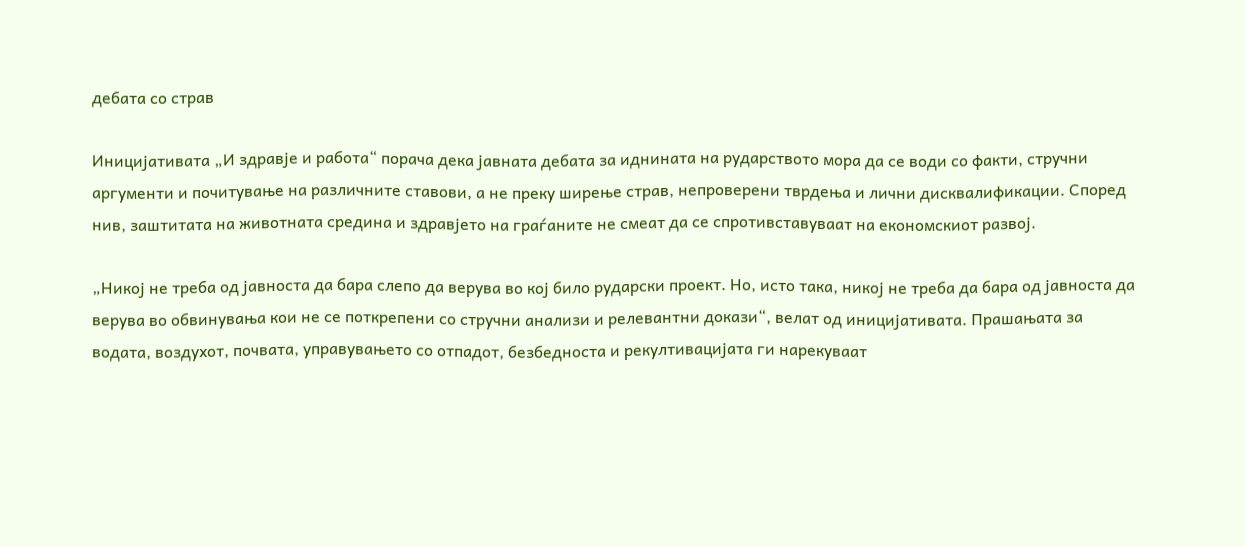дебата со страв

Иницијативата „И здравје и работа“ порача дека јавната дебата за иднината на рударството мора да се води со факти, стручни аргументи и почитување на различните ставови, а не преку ширење страв, непроверени тврдења и лични дисквалификации. Според нив, заштитата на животната средина и здравјето на граѓаните не смеат да се спротивставуваат на економскиот развој.

„Никој не треба од јавноста да бара слепо да верува во кој било рударски проект. Но, исто така, никој не треба да бара од јавноста да верува во обвинувања кои не се поткрепени со стручни анализи и релевантни докази“, велат од иницијативата. Прашањата за водата, воздухот, почвата, управувањето со отпадот, безбедноста и рекултивацијата ги нарекуваат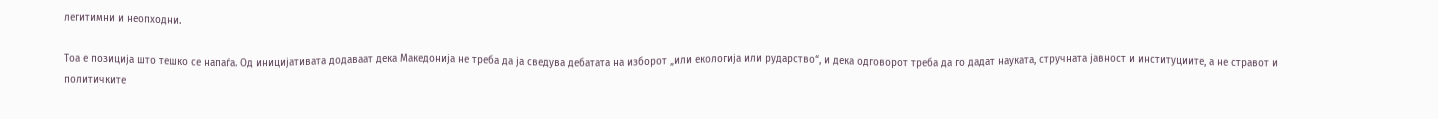легитимни и неопходни.

Тоа е позиција што тешко се напаѓа. Од иницијативата додаваат дека Македонија не треба да ја сведува дебатата на изборот „или екологија или рударство“, и дека одговорот треба да го дадат науката, стручната јавност и институциите, а не стравот и политичките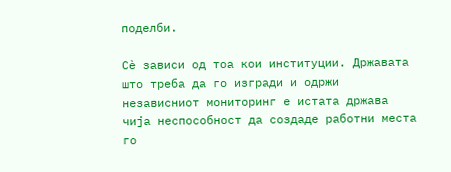поделби.

Сè зависи од тоа кои институции. Државата што треба да го изгради и одржи независниот мониторинг е истата држава чија неспособност да создаде работни места го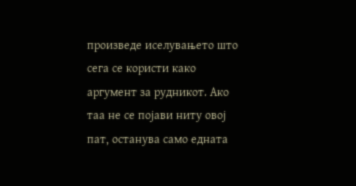произведе иселувањето што сега се користи како аргумент за рудникот. Ако таа не се појави ниту овој пат, останува само едната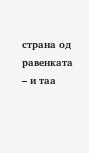страна од равенката – и таа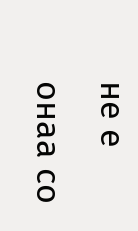не е онаа со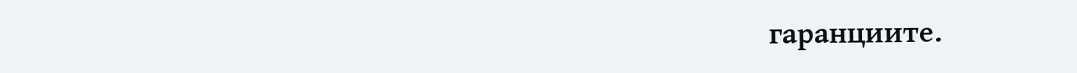гаранциите.